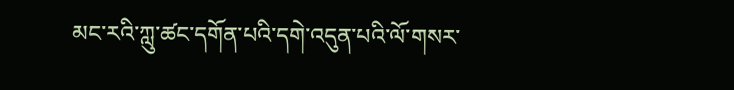མང་རའི་ཀླུ་ཚང་དགོན་པའི་དགེ་འདུན་པའི་ལོ་གསར་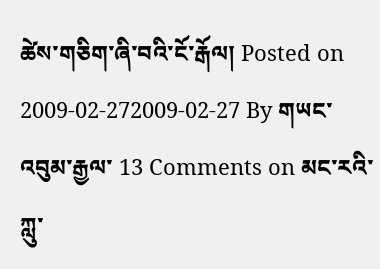ཚེས་གཅིག་ཞི་བའི་ངོ་རྒོལ། Posted on 2009-02-272009-02-27 By གཡང་འབུམ་རྒྱལ་ 13 Comments on མང་རའི་ཀླུ་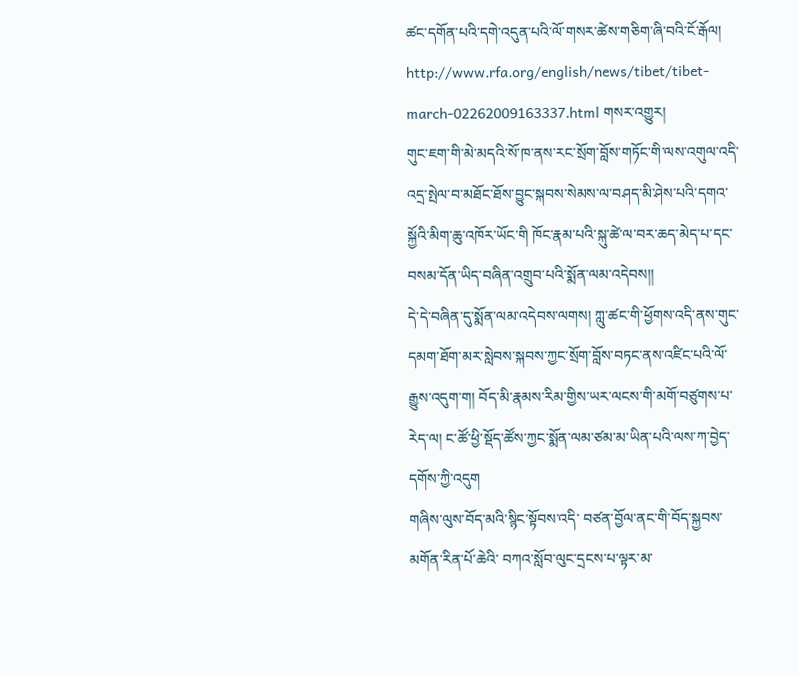ཚང་དགོན་པའི་དགེ་འདུན་པའི་ལོ་གསར་ཚེས་གཅིག་ཞི་བའི་ངོ་རྒོལ། http://www.rfa.org/english/news/tibet/tibet-march-02262009163337.html གསར་འགྱུར།
གུང་ཇག་གི་མེ་མདའི་སོ་ཁ་ནས་རང་སྲོག་བློས་གཏོང་གི་ལས་འགུལ་འདི་འདྲ་སྤེལ་བ་མཐོང་ཐོས་བྱུང་སྐབས་སེམས་ལ་བཤད་མི་ཤེས་པའི་དགའ་སྐྱོའི་མིག་ཆུ་འཁོར་ཡོང་གི ཁོང་རྣམ་པའི་སྐུ་ཚེ་ལ་བར་ཆད་མེད་པ་དང་བསམ་དོན་ཡིད་བཞིན་འགྲུབ་པའི་སྨོན་ལམ་འདེབས།།
དེ་དེ་བཞིན་དུ་སྨོན་ལམ་འདེབས་ལགས། ཀླུ་ཚང་གི་ཕྱོགས་འདི་ནས་གུང་དམག་ཐོག་མར་སླེབས་སྐབས་ཀྱང་སྲོག་བློས་བཏང་ནས་འཛིང་པའི་ལོ་རྒྱུས་འདུག་ག། བོད་མི་རྣམས་རིམ་གྱིས་ཡར་ལངས་གི་མགོ་བཙུགས་པ་རེད་ལ། ང་ཚོ་ཕྱི་སྡོད་ཚོས་ཀྱང་སྨོན་ལམ་ཙམ་མ་ཡིན་པའི་ལས་ཀ་བྱེད་དགོས་ཀྱི་འདུག
གཞིས་ལུས་བོད་མའི་སྙིང་སྟོབས་འདི་ བཅ༹ན་བྱོལ་ནང་གི་བོད་སྐྱབས་མགོན་རིན་པོ་ཆེའི་ བཀའ་སློབ་ལུང་དྲངས་པ་ལྟར་མ་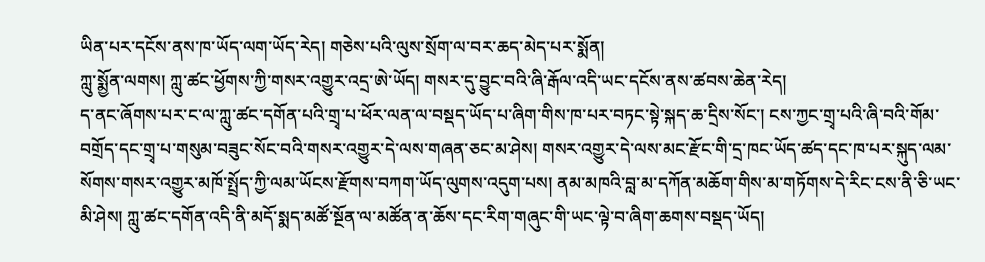ཡིན་པར་དངོས་ནས་ཁ་ཡོད་ལག་ཡོད་རེད། གཅེས་པའི་ལུས་སྲོག་ལ་བར་ཆད་མེད་པར་སྨོན།
ཀླུ་སྨྱོན་ལགས། ཀླུ་ཆ༹ང་ཕྱོགས་ཀྱི་གསར་འགྱུར་འདྲ་ཨེ་ཡོད། གསར་དུ་བྱུང་བའི་ཞི་རྒོལ་འདི་ཡང་དངོས་ནས་ཆ༹བས་ཆེན་རེད།
ད་ནང་ཞོགས་པར་ང་ལ་ཀླུ་ཚང་དགོན་པའི་གྲྭ་པ་ཕོར་ལན་ལ་བསྡད་ཡོད་པ་ཞིག་གིས་ཁ་པར་བཏང་སྟེ་སྐད་ཆ་དྲིས་སོང་། ངས་ཀྱང་གྲྭ་པའི་ཞི་བའི་གོམ་བགྲོད་དང་གྲྭ་པ་གསུམ་བཟུང་སོང་བའི་གསར་འགྱུར་དེ་ལས་གཞན་ཅང་མ་ཤེས། གསར་འགྱུར་དེ་ལས་མང་རྫོང་གི་དྲ་ཁང་ཡོད་ཚད་དང་ཁ་པར་སྐུད་ལམ་སོགས་གསར་འགྱུར་མཁོ་སྤྲོད་ཀྱི་ལམ་ཡོངས་རྫོགས་བཀག་ཡོད་ལུགས་འདུག་པས། ནམ་མཁའི་བླ་མ་དཀོན་མཆོག་གིས་མ་གཏོགས་དེ་རིང་ངས་ནི་ཅི་ཡང་མི་ཤེས། ཀླུ་ཚང་དགོན་འདི་ནི་མདོ་སྨད་མཚོ་སྔོན་ལ་མཚོན་ན་ཆོས་དང་རིག་གཞུང་གི་ཡང་ལྟེ་བ་ཞིག་ཆགས་བསྡད་ཡོད།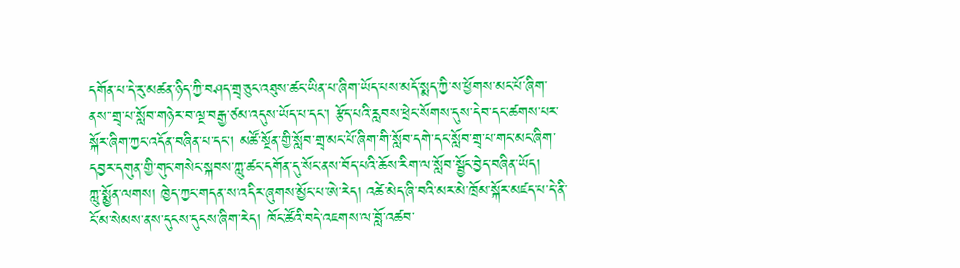དགོན་པ་དེ་རུ་མཚན་ཉིད་ཀྱི་བཤད་གྲྭ་ཅུང་འཐུས་ཚང་ཡིན་པ་ཞིག་ཡོད་པས་མདོ་སྨད་ཀྱི་ས་ཕྱོགས་མང་པོ་ཞིག་ནས་་གྲྭ་པ་སློབ་གཉེར་བ་ལྔ་བརྒྱ་ཙམ་འདུས་ཡོད་པ་དང་། རྩོད་པའི་རླབས་ཕྲེང་སོགས་དུས་དེབ་དང་ཚགས་པར་སྐོར་ཞིག་ཀྱང་འདོན་བཞིན་པ་དང་། མཚོ་སྔོན་གྱི་སློབ་གྲྭ་མང་པོ་ཞིག་གི་སློབ་དགེ་དང་སློབ་གྲྭ་པ་གང་མང་ཞིག་དབྱར་དགུན་གྱི་གུང་གསེང་སྐབས་ཀླུ་ཚང་དགོན་དུ་སོང་ནས་བོད་པའི་ཆོས་རིག་ལ་སློབ་སྦྱོང་བྱེད་བཞིན་ཡོད།
ཀླུ་སྨྱོན་ལགས། ཁྱེད་ཀྱང་གདན་ས་འདིར་ཞུགས་མྱོང་པ་ཨེ་རེད། འཚེ་མེད་ཞི་བའི་མར་མེ་ཁྲོམ་སྐོར་མཛད་པ་དེ་ནི་ངོ་མ་སེམས་ནས་དུངས་དུངས་ཞིག་རེད། ཁོང་ཚོའི་བདེ་འཇགས་ལ་བློ་འཚབ་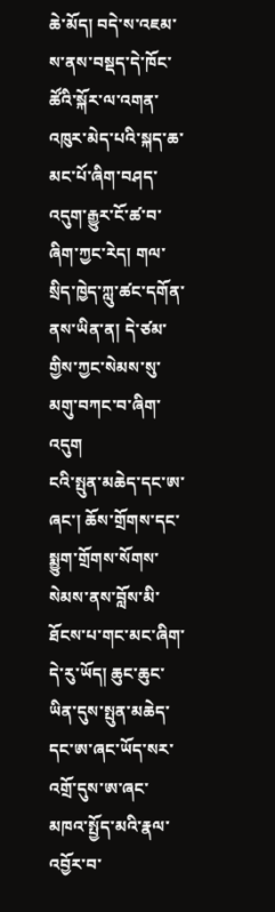ཆེ་མོད། བདེ་ས་འཇམ་ས་ནས་བསྡད་དེ་ཁོང་ཚོའི་སྐོར་ལ་འགན་འཁུར་མེད་པའི་སྐད་ཆ་མང་པོ་ཞིག་བཤད་འདུག་རྒྱུར་ངོ་ཚ་བ་ཞིག་ཀྱང་རེད། གལ་སྲིད་ཁྱེད་ཀླུ་ཚང་དགོན་ནས་ཡིན་ན། དེ་ཙམ་གྱིས་ཀྱང་སེམས་སུ་མགུ་བཀང་བ་ཞིག་འདུག
ངའི་སྤུན་མཆེད་དང་ཨ་ཞང་། ཆོས་གྲོགས་དང་སྨྱུག་གྲོགས་སོགས་སེམས་ནས་བློས་མི་ཐོངས་པ་གང་མང་ཞིག་དེ་རུ་ཡོད། ཆུང་ཆུང་ཡིན་དུས་སྤུན་མཆེད་དང་ཨ་ཞང་ཡོད་སར་འགྲོ་དུས་ཨ་ཞང་མཁའ་སྤྱོད་མའི་རྣལ་འབྱོར་བ་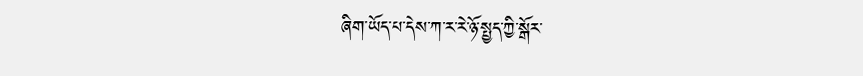ཞིག་ཡོད་པ་དེས་ཀ་ར་རེ་ཉོ་སྤྱད་ཀྱི་སྒོར་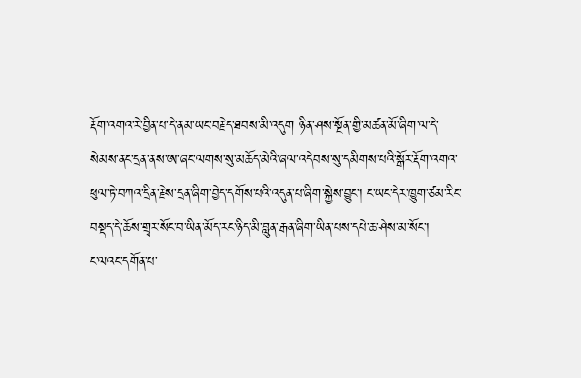རྡོག་འགའ་རེ་བྱིན་པ་དེ་ནམ་ཡང་བརྗེད་ཐབས་མི་འདུག ཉིན་ཤས་སྔོན་གྱི་མཚན་མོ་ཞིག་ལ་དེ་སེམས་ནང་དྲན་ནས་ཨ་ཞང་ལགས་སུ་མཆོད་མེའི་ཞལ་འདེབས་སུ་དམིགས་པའི་སྒོར་རྡོག་འགའ་ཕུལ་ཏེ་བཀའ་དྲིན་རྗེས་དྲན་ཞིག་བྱེད་དགོས་པའི་འདུན་པ་ཞིག་སྐྱེས་བྱུང་། ང་ཡང་དེར་ཁྱུག་ཙམ་རིང་བསྡད་དེ་ཆོས་གྲྭར་སོང་བ་ཡིན་མོད་རང་ཉིད་མི་བླུན་རྒན་ཞིག་ཡིན་པས་དཔེ་ཆ་ཤེས་མ་སོང་།
ང་ལའང་དགོན་པ་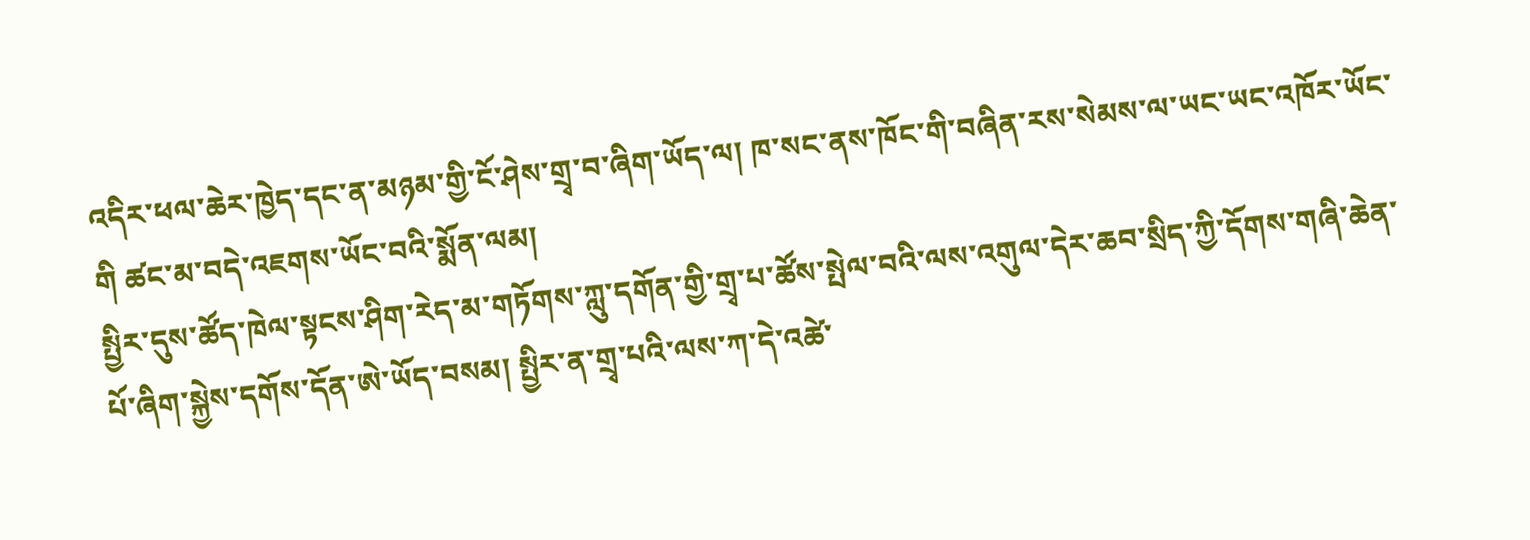འདིར་ཕལ་ཆེར་ཁྱེད་དང་ན་མཉམ་གྱི་ངོ་ཤེས་གྲྭ་བ་ཞིག་ཡོད་ལ། ཁ་སང་ནས་ཁོང་གི་བཞིན་རས་སེམས་ལ་ཡང་ཡང་འཁོར་ཡོང་གི ཚང་མ་བདེ་འཇགས་ཡོང་བའི་སྨོན་ལམ།
སྤྱིར་དུས་ཚོད་ཁེལ་སྟངས་ཤིག་རེད་མ་གཏོགས་ཀླུ་དགོན་གྱི་གྲྭ་པ་ཚོས་སྤེལ་བའི་ལས་འགུལ་དེར་ཆབ་སྲིད་ཀྱི་དོགས་གཞི་ཆེན་པོ་ཞིག་སྐྱེས་དགོས་དོན་ཨེ་ཡོད་བསམ། སྤྱིར་ན་གྲྭ་པའི་ལས་ཀ་དེ་འཚེ་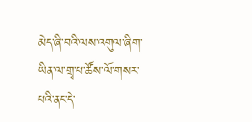མེད་ཞི་བའི་ལས་འགུལ་ཞིག་ཡིན་ལ་གྲྭ་པ་ཚོས་ལོ་གསར་པའི་ནང་དེ་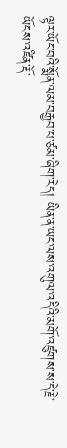ལྟར་ཡོང་བའི་སྨོན་ལམ་བརྒྱབ་པ་ཙམ་ཞིག་རེད། ཡིན་ན་ཡང་ལས་འགུལ་འདིའི་མགོ་འཛུགས་ས་དེ་རྗེ་ཡོངས་འཛིན་རྡོ་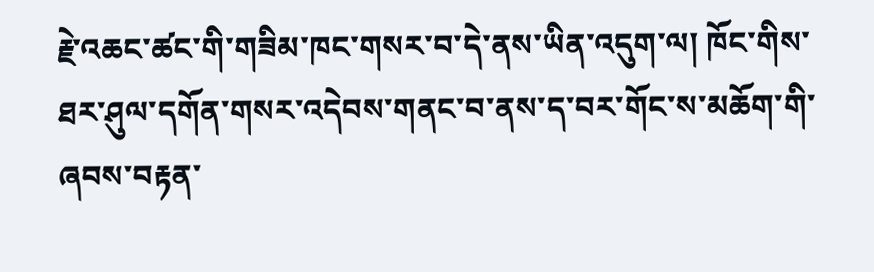རྗེ་འཆང་ཚང་གི་གཟིམ་ཁང་གསར་བ་དེ་ནས་ཡིན་འདུག་ལ། ཁོང་གིས་ཐར་ཤུལ་དགོན་གསར་འདེབས་གནང་བ་ནས་ད་བར་གོང་ས་མཆོག་གི་ཞབས་བརྟན་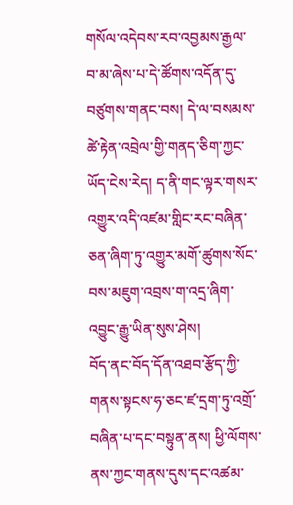གསོལ་འདེབས་རབ་འབྱམས་རྒྱལ་བ་མ་ཞེས་པ་དེ་ཚོགས་འདོན་དུ་བཙུགས་གནང་བས། དེ་ལ་བསམས་ཚེ་རྟེན་འབྲེལ་གྱི་གནད་ཅིག་ཀྱང་ཡོད་ངེས་རེད། ད་ནི་གང་ལྟར་གསར་འགྱུར་འདི་འཛམ་གླིང་རང་བཞིན་ཅན་ཞིག་ཏུ་འགྱུར་མགོ་ཚུགས་སོང་བས་མཇུག་འབྲས་ག་འདྲ་ཞིག་འབྱུང་རྒྱུ་ཡིན་སུས་ཤེས།
བོད་ནང་བོད་དོན་འཐབ་རྩོད་ཀྱི་གནས་སྟངས་ཧ་ཅང་ཛ་དྲག་ཏུ་འགྲོ་བཞིན་པ་དང་བསྟུན་ནས། ཕྱི་ལོགས་ནས་ཀྱང་གནས་དུས་དང་འཚམ་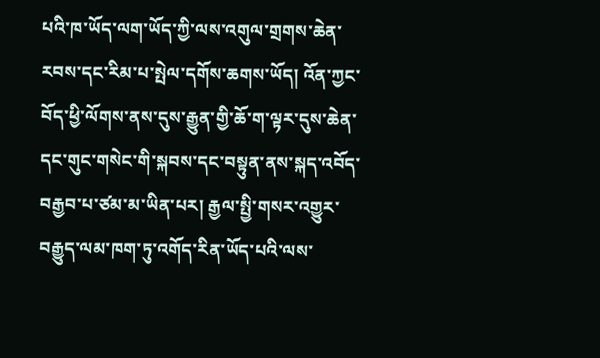པའི་ཁ་ཡོད་ལག་ཡོད་ཀྱི་ལས་འགུལ་གྲགས་ཆེན་རབས་དང་རིམ་པ་སྤེལ་དགོས་ཆགས་ཡོད། འོན་ཀྱང་བོད་ཕྱི་ལོགས་ནས་དུས་རྒྱུན་གྱི་ཆོ་ག་ལྟར་དུས་ཆེན་དང་གུང་གསེང་གི་སྐབས་དང་བསྟུན་ནས་སྐད་འབོད་བརྒྱབ་པ་ཙམ་མ་ཡིན་པར། རྒྱལ་སྤྱི་གསར་འགྱུར་བརྒྱུད་ལམ་ཁག་ཏུ་འགོད་རིན་ཡོད་པའི་ལས་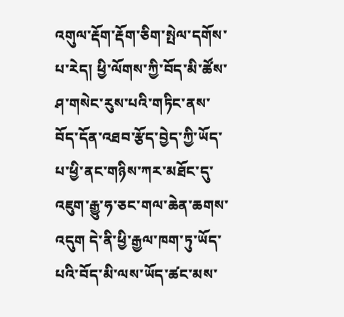འགུལ་རྡོག་རྡོག་ཅིག་སྤེལ་དགོས་པ་རེད། ཕྱི་ལོགས་ཀྱི་བོད་མི་ཚོས་ཤ་གསེང་རུས་པའི་གཏིང་ནས་བོད་དོན་འཐབ་རྩོད་བྱེད་ཀྱི་ཡོད་པ་ཕྱི་ནང་གཉིས་ཀར་མཐོང་དུ་འཇུག་རྒྱུ་ཧ་ཅང་གལ་ཆེན་ཆགས་འདུག དེ་ནི་ཕྱི་རྒྱལ་ཁག་ཏུ་ཡོད་པའི་བོད་མི་ལས་ཡོད་ཚང་མས་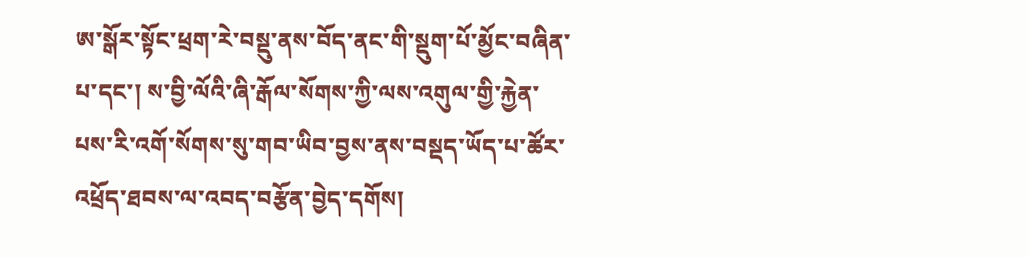ཨ་སྒོར་སྟོང་ཕྲག་རེ་བསྡུ་ནས་བོད་ནང་གི་སྡུག་པོ་མྱོང་བཞིན་པ་དང་། ས་བྱི་ལོའི་ཞི་རྒོལ་སོགས་ཀྱི་ལས་འགུལ་གྱི་རྐྱེན་པས་རི་འགོ་སོགས་སུ་གབ་ཡིབ་བྱས་ནས་བསྡད་ཡོད་པ་ཚོར་འཕྲོད་ཐབས་ལ་འབད་བརྩོན་བྱེད་དགོས།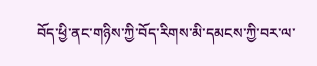བོད་ཕྱི་ནང་གཉིས་ཀྱི་བོད་རིགས་མི་དམངས་ཀྱི་བར་ལ་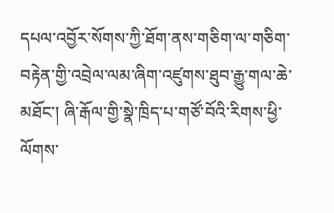དཔལ་འབྱོར་སོགས་ཀྱི་ཐོག་ནས་གཅིག་ལ་གཅིག་བརྟེན་གྱི་འབྲེལ་ལམ་ཞིག་འཛུགས་ཐུབ་རྒྱུ་གལ་ཆེ་མཐོང་། ཞི་རྒོལ་གྱི་སྣེ་ཁྲིད་པ་གཙོ་བོའི་རིགས་ཕྱི་ལོགས་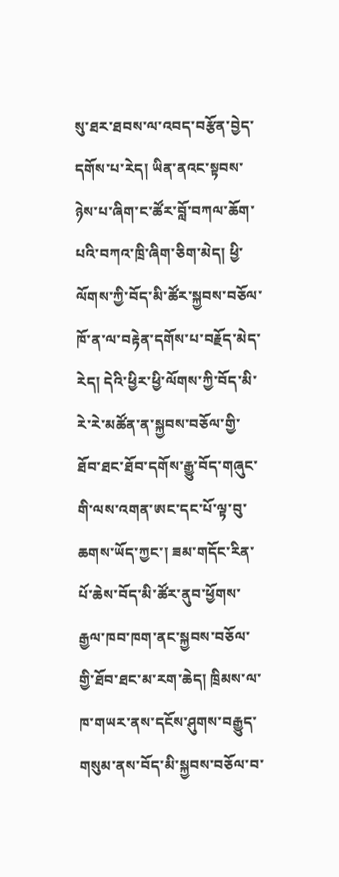སུ་ཐར་ཐབས་ལ་འབད་བརྩོན་བྱེད་དགོས་པ་རེད། ཡིན་ནའང་སྟབས་ཉེས་པ་ཞིག་ང་ཚོར་བློ་བཀལ་ཆོག་པའི་བཀའ་ཁྲི་ཞིག་ཅིག་མེད། ཕྱི་ལོགས་ཀྱི་བོད་མི་ཚོར་སྐྱབས་བཅོལ་ཁོ་ན་ལ་བརྟེན་དགོས་པ་བརྗོད་མེད་རེད། དེའི་ཕྱིར་ཕྱི་ལོགས་ཀྱི་བོད་མི་རེ་རེ་མཚོན་ན་སྐྱབས་བཅོལ་གྱི་ཐོབ་ཐང་ཐོབ་དགོས་རྒྱུ་བོད་གཞུང་གི་ལས་འགན་ཨང་དང་པོ་ལྟ་བུ་ཆགས་ཡོད་ཀྱང་། ཟམ་གདོང་རིན་པོ་ཆེས་བོད་མི་ཚོར་ནུབ་ཕྱོགས་རྒྱལ་ཁབ་ཁག་ནང་སྐྱབས་བཅོལ་གྱི་ཐོབ་ཐང་མ་རག་ཆེད། ཁྲིམས་ལ་ཁ་གཡར་ནས་དངོས་ཤུགས་བརྒྱུད་གསུམ་ནས་བོད་མི་སྐྱབས་བཅོལ་བ་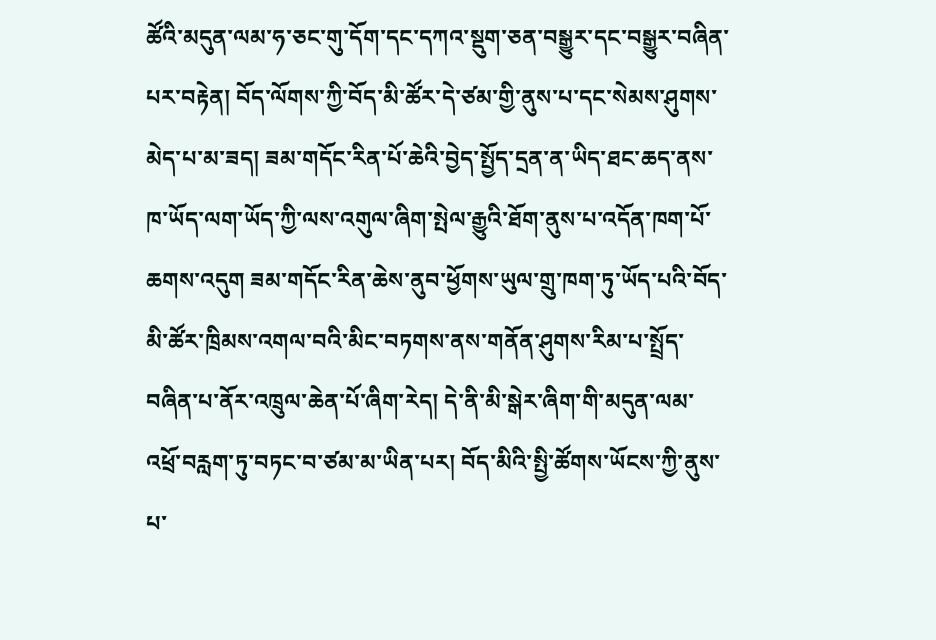ཚོའི་མདུན་ལམ་ཧ་ཅང་གུ་དོག་དང་དཀའ་སྡུག་ཅན་བསྒྱུར་དང་བསྒྱུར་བཞིན་པར་བརྟེན། བོད་ལོགས་ཀྱི་བོད་མི་ཚོར་དེ་ཙམ་གྱི་ནུས་པ་དང་སེམས་ཤུགས་མེད་པ་མ་ཟད། ཟམ་གདོང་རིན་པོ་ཆེའི་བྱེད་སྤྱོད་དྲན་ན་ཡིད་ཐང་ཆད་ནས་ཁ་ཡོད་ལག་ཡོད་ཀྱི་ལས་འགུལ་ཞིག་སྤེལ་རྒྱུའི་ཐོག་ནུས་པ་འདོན་ཁག་པོ་ཆགས་འདུག ཟམ་གདོང་རིན་ཆེས་ནུབ་ཕྱོགས་ཡུལ་གྲུ་ཁག་ཏུ་ཡོད་པའི་བོད་མི་ཚོར་ཁྲིམས་འགལ་བའི་མིང་བཏགས་ནས་གནོན་ཤུགས་རིམ་པ་སྤྲོད་བཞིན་པ་ནོར་འཁྲུལ་ཆེན་པོ་ཞིག་རེད། དེ་ནི་མི་སྒེར་ཞིག་གི་མདུན་ལམ་འཕྲོ་བརླག་ཏུ་བཏང་བ་ཙམ་མ་ཡིན་པར། བོད་མིའི་སྤྱི་ཚོགས་ཡོངས་ཀྱི་ནུས་པ་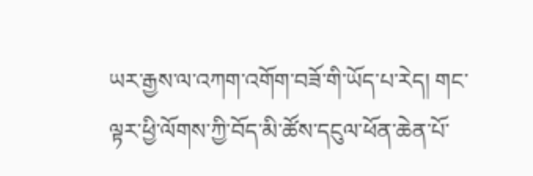ཡར་རྒྱས་ལ་འཀག་འགོག་བཟོ་གི་ཡོད་པ་རེད། གང་ལྟར་ཕྱི་ལོགས་ཀྱི་བོད་མི་ཚོས་དངུལ་ཕོན་ཆེན་པོ་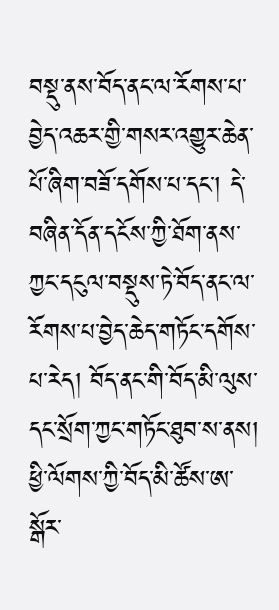བསྡུ་ནས་བོད་ནང་ལ་རོགས་པ་བྱེད་འཆར་གྱི་གསར་འགྱུར་ཆེན་པོ་ཞིག་བཟོ་དགོས་པ་དང་། དེ་བཞིན་དོན་དངོས་ཀྱི་ཐོག་ནས་ཀྱང་དངུལ་བསྡུས་ཏེ་བོད་ནང་ལ་རོགས་པ་བྱེད་ཆེད་གཏོང་དགོས་པ་རེད། བོད་ནང་གི་བོད་མི་ལུས་དང་སྲོག་ཀྱང་གཏོང་ཐུབ་ས་ནས། ཕྱི་ལོགས་ཀྱི་བོད་མི་ཚོས་ཨ་སྒོར་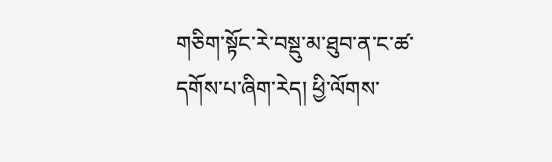གཅིག་སྟོང་རེ་བསྡུ་མ་ཐུབ་ན་ང་ཚ་དགོས་པ་ཞིག་རེད། ཕྱི་ལོགས་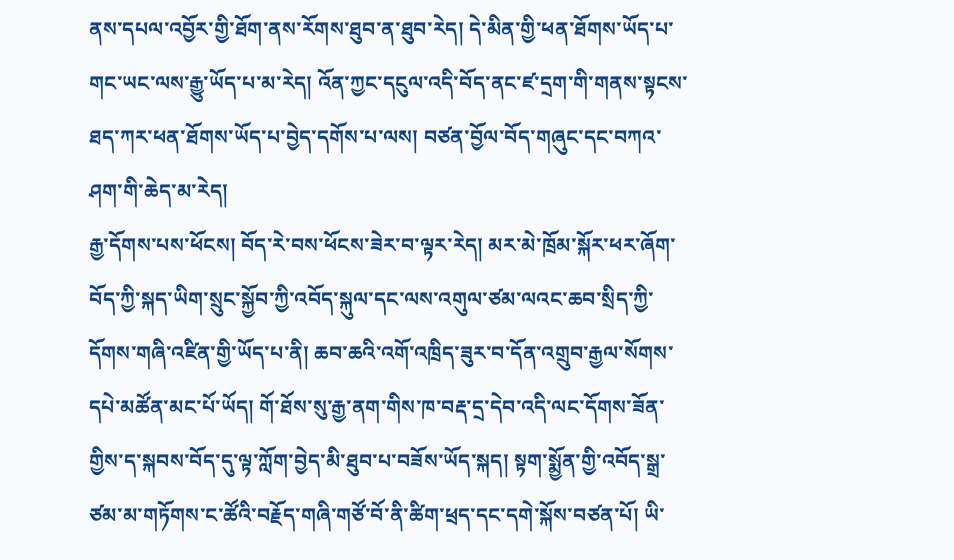ནས་དཔལ་འབྱོར་གྱི་ཐོག་ནས་རོགས་ཐུབ་ན་ཐུབ་རེད། དེ་མིན་གྱི་ཕན་ཐོགས་ཡོད་པ་གང་ཡང་ལས་རྒྱུ་ཡོད་པ་མ་རེད། འོན་ཀྱང་དངུལ་འདི་བོད་ནང་ཛ་དྲག་གི་གནས་སྟངས་ཐད་ཀར་ཕན་ཐོགས་ཡོད་པ་བྱེད་དགོས་པ་ལས། བཙན་བྱོལ་བོད་གཞུང་དང་བཀའ་ཤག་གི་ཆེད་མ་རེད།
རྒྱ་དོགས་པས་ཕོངས། བོད་རེ་བས་ཕོངས་ཟེར་བ་ལྟར་རེད། མར་མེ་ཁྲོམ་སྐོར་ཕར་ཞོག་བོད་ཀྱི་སྐད་ཡིག་སྲུང་སྐྱོབ་ཀྱི་འབོད་སྐུལ་དང་ལས་འགུལ་ཙམ་ལའང་ཆབ་སྲིད་ཀྱི་དོགས་གཞི་འཛིན་གྱི་ཡོད་པ་ནི། ཆབ་ཆའི་འགོ་འཁྲིད་ཟུར་བ་དོན་འགྲུབ་རྒྱལ་སོགས་དཔེ་མཚོན་མང་པོ་ཡོད། གོ་ཐོས་སུ་རྒྱ་ནག་གིས་ཁ་བརྡ་དྲ་དེབ་འདི་ལང་དོགས་ཟོན་གྱིས་ད་སྐབས་བོད་དུ་ལྟ་ཀློག་བྱེད་མི་ཐུབ་པ་བཟོས་ཡོད་སྐད། སྟག་སྨྱོན་གྱི་འབོད་སྒྲ་ཙམ་མ་གཏོགས་ང་ཚོའི་བརྗོད་གཞི་གཙོ་བོ་ནི་ཚིག་ཕྲད་དང་དགེ་སྐོས་བཙན་པོ། ཡི་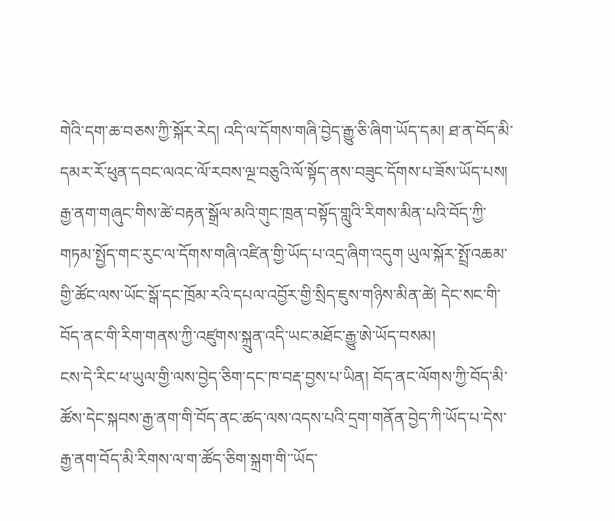གེའི་དག་ཆ་བཅས་ཀྱི་སྐོར་རེད། འདི་ལ་དོགས་གཞི་བྱེད་རྒྱུ་ཅི་ཞིག་ཡོད་དམ། ཐ་ན་བོད་མི་དམར་རོ་ཕུན་དབང་ལའང་ལོ་རབས་ལྔ་བཅུའི་ལོ་སྟོད་ནས་བཟུང་དོགས་པ་ཟོས་ཡོད་པས། རྒྱ་ནག་གཞུང་གིས་ཚེ་བརྟན་སྒྲོལ་མའི་གུང་ཁྲན་བསྟོད་གླུའི་རིགས་མིན་པའི་བོད་ཀྱི་གཏམ་སྤྱོད་གང་རུང་ལ་དོགས་གཞི་འཛིན་གྱི་ཡོད་པ་འདྲ་ཞིག་འདུག ཡུལ་སྐོར་སྤྲོ་འཆམ་གྱི་ཚོང་ལས་ཡོང་སྒོ་དང་ཁྲོམ་རའི་དཔལ་འབྱོར་གྱི་སྲིད་ཇུས་གཉིས་མིན་ཚེ། དེང་སང་གི་བོད་ནང་གི་རིག་གནས་ཀྱི་འཛུགས་སྐྲུན་འདི་ཡང་མཐོང་རྒྱུ་ཨེ་ཡོད་བསམ།
ངས་དེ་རིང་ཕ་ཡུལ་གྱི་ལས་བྱེད་ཅིག་དང་ཁ་བརྡ་བྱས་པ་ཡིན། བོད་ནང་ལོགས་ཀྱི་བོད་མི་ཚོས་དེང་སྐབས་རྒྱ་ནག་གི་བོད་ནང་ཚད་ལས་འདས་པའི་དྲག་གནོན་བྱེད་ཀི་ཡོད་པ་དེས་རྒྱ་ནག་བོད་མི་རིགས་ལ་ག་ཚོད་ཅིག་སྐྲག་གི་་ཡོད་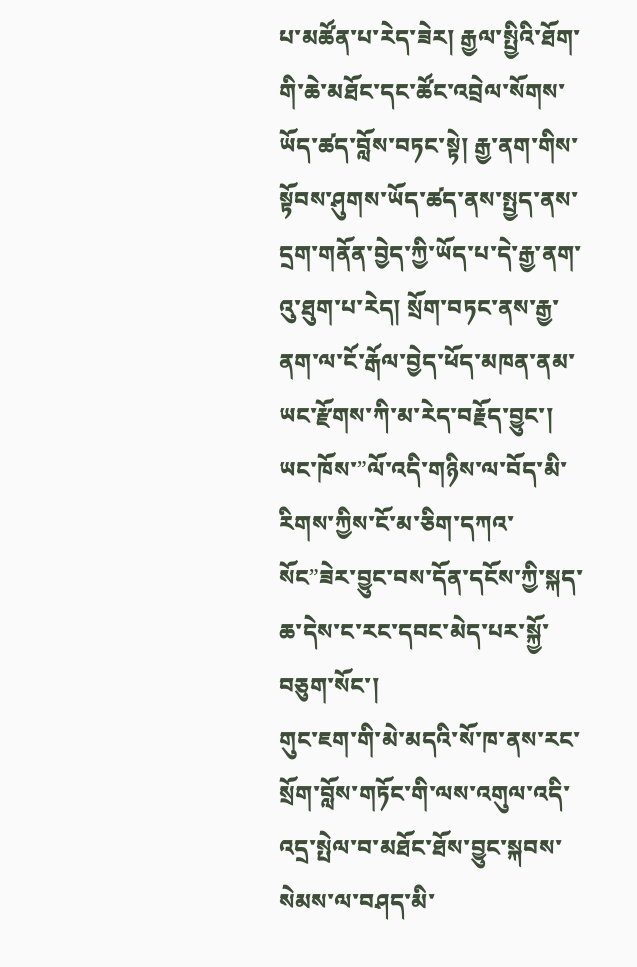པ་མཚོན་པ་རེད་ཟེར། རྒྱལ་སྤྱིའི་ཐོག་གི་ཆེ་མཐོང་དང་ཚོང་འབྲེལ་སོགས་ཡོད་ཚད་བློས་བཏང་སྟེ། རྒྱ་ནག་གིས་སྟོབས་ཤུགས་ཡོད་ཚད་ནས་སྤྱད་ནས་དྲག་གནོན་བྱེད་ཀྱི་ཡོད་པ་དེ་རྒྱ་ནག་འུ་ཐུག་པ་རེད། སྲོག་བཏང་ནས་རྒྱ་ནག་ལ་ངོ་རྒོལ་བྱེད་ཕོད་མཁན་ནམ་ཡང་རྫོགས་ཀི་མ་རེད་བརྗོད་བྱུང་། ཡང་ཁོས་”ལོ་འདི་གཉིས་ལ་བོད་མི་རིགས་ཀྱིས་ངོ་མ་ཅིག་དཀའ་སོང”ཟེར་བྱུང་བས་དོན་དངོས་ཀྱི་སྐད་ཆ་དེས་ང་རང་དབང་མེད་པར་སྐྱོ་བཅུག་སོང་།
གུང་ཇག་གི་མེ་མདའི་སོ་ཁ་ནས་རང་སྲོག་བློས་གཏོང་གི་ལས་འགུལ་འདི་འདྲ་སྤེལ་བ་མཐོང་ཐོས་བྱུང་སྐབས་སེམས་ལ་བཤད་མི་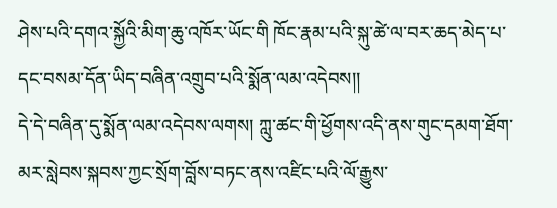ཤེས་པའི་དགའ་སྐྱོའི་མིག་ཆུ་འཁོར་ཡོང་གི ཁོང་རྣམ་པའི་སྐུ་ཚེ་ལ་བར་ཆད་མེད་པ་དང་བསམ་དོན་ཡིད་བཞིན་འགྲུབ་པའི་སྨོན་ལམ་འདེབས།།
དེ་དེ་བཞིན་དུ་སྨོན་ལམ་འདེབས་ལགས། ཀླུ་ཚང་གི་ཕྱོགས་འདི་ནས་གུང་དམག་ཐོག་མར་སླེབས་སྐབས་ཀྱང་སྲོག་བློས་བཏང་ནས་འཛིང་པའི་ལོ་རྒྱུས་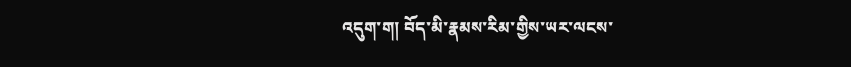འདུག་ག། བོད་མི་རྣམས་རིམ་གྱིས་ཡར་ལངས་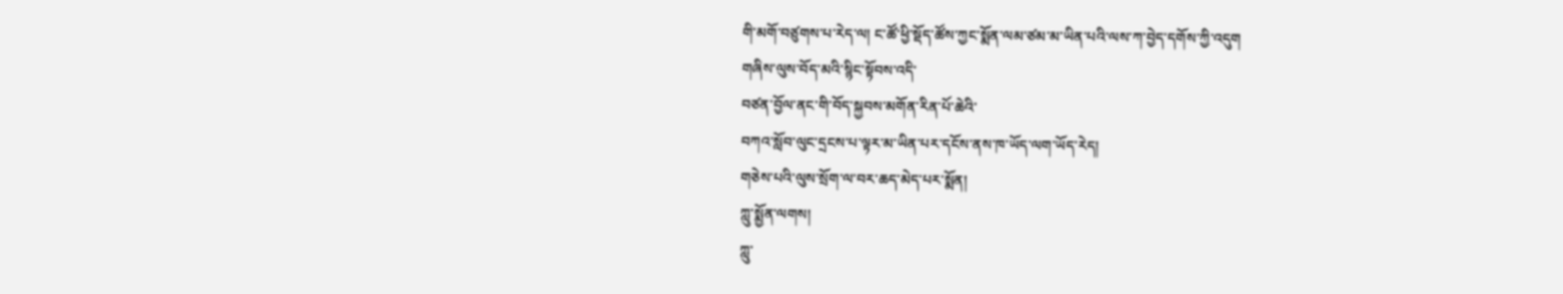གི་མགོ་བཙུགས་པ་རེད་ལ། ང་ཚོ་ཕྱི་སྡོད་ཚོས་ཀྱང་སྨོན་ལམ་ཙམ་མ་ཡིན་པའི་ལས་ཀ་བྱེད་དགོས་ཀྱི་འདུག
གཞིས་ལུས་བོད་མའི་སྙིང་སྟོབས་འདི་
བཅ༹ན་བྱོལ་ནང་གི་བོད་སྐྱབས་མགོན་རིན་པོ་ཆེའི་
བཀའ་སློབ་ལུང་དྲངས་པ་ལྟར་མ་ཡིན་པར་དངོས་ནས་ཁ་ཡོད་ལག་ཡོད་རེད།
གཅེས་པའི་ལུས་སྲོག་ལ་བར་ཆད་མེད་པར་སྨོན།
ཀླུ་སྨྱོན་ལགས།
ཀླུ་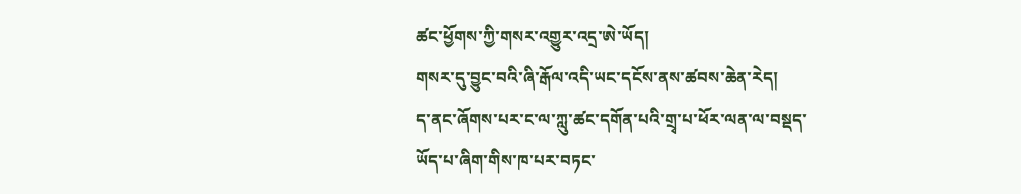ཆ༹ང་ཕྱོགས་ཀྱི་གསར་འགྱུར་འདྲ་ཨེ་ཡོད།
གསར་དུ་བྱུང་བའི་ཞི་རྒོལ་འདི་ཡང་དངོས་ནས་ཆ༹བས་ཆེན་རེད།
ད་ནང་ཞོགས་པར་ང་ལ་ཀླུ་ཚང་དགོན་པའི་གྲྭ་པ་ཕོར་ལན་ལ་བསྡད་ཡོད་པ་ཞིག་གིས་ཁ་པར་བཏང་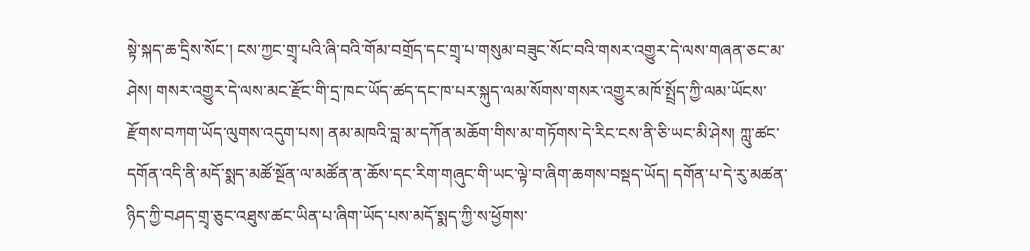སྟེ་སྐད་ཆ་དྲིས་སོང་། ངས་ཀྱང་གྲྭ་པའི་ཞི་བའི་གོམ་བགྲོད་དང་གྲྭ་པ་གསུམ་བཟུང་སོང་བའི་གསར་འགྱུར་དེ་ལས་གཞན་ཅང་མ་ཤེས། གསར་འགྱུར་དེ་ལས་མང་རྫོང་གི་དྲ་ཁང་ཡོད་ཚད་དང་ཁ་པར་སྐུད་ལམ་སོགས་གསར་འགྱུར་མཁོ་སྤྲོད་ཀྱི་ལམ་ཡོངས་རྫོགས་བཀག་ཡོད་ལུགས་འདུག་པས། ནམ་མཁའི་བླ་མ་དཀོན་མཆོག་གིས་མ་གཏོགས་དེ་རིང་ངས་ནི་ཅི་ཡང་མི་ཤེས། ཀླུ་ཚང་དགོན་འདི་ནི་མདོ་སྨད་མཚོ་སྔོན་ལ་མཚོན་ན་ཆོས་དང་རིག་གཞུང་གི་ཡང་ལྟེ་བ་ཞིག་ཆགས་བསྡད་ཡོད། དགོན་པ་དེ་རུ་མཚན་ཉིད་ཀྱི་བཤད་གྲྭ་ཅུང་འཐུས་ཚང་ཡིན་པ་ཞིག་ཡོད་པས་མདོ་སྨད་ཀྱི་ས་ཕྱོགས་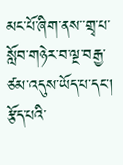མང་པོ་ཞིག་ནས་་གྲྭ་པ་སློབ་གཉེར་བ་ལྔ་བརྒྱ་ཙམ་འདུས་ཡོད་པ་དང་། རྩོད་པའི་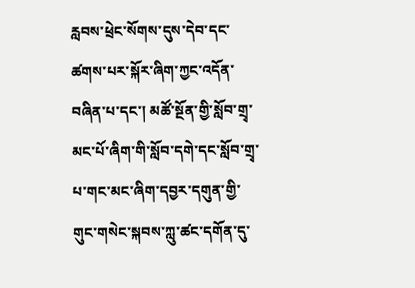རླབས་ཕྲེང་སོགས་དུས་དེབ་དང་ཚགས་པར་སྐོར་ཞིག་ཀྱང་འདོན་བཞིན་པ་དང་། མཚོ་སྔོན་གྱི་སློབ་གྲྭ་མང་པོ་ཞིག་གི་སློབ་དགེ་དང་སློབ་གྲྭ་པ་གང་མང་ཞིག་དབྱར་དགུན་གྱི་གུང་གསེང་སྐབས་ཀླུ་ཚང་དགོན་དུ་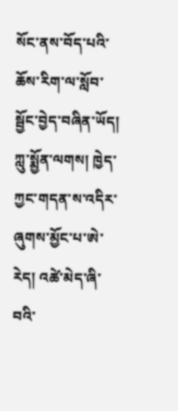སོང་ནས་བོད་པའི་ཆོས་རིག་ལ་སློབ་སྦྱོང་བྱེད་བཞིན་ཡོད།
ཀླུ་སྨྱོན་ལགས། ཁྱེད་ཀྱང་གདན་ས་འདིར་ཞུགས་མྱོང་པ་ཨེ་རེད། འཚེ་མེད་ཞི་བའི་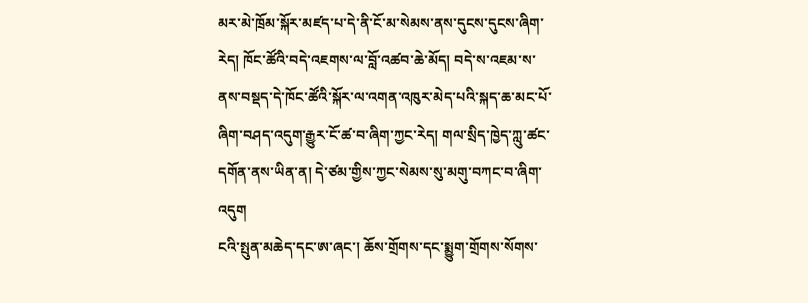མར་མེ་ཁྲོམ་སྐོར་མཛད་པ་དེ་ནི་ངོ་མ་སེམས་ནས་དུངས་དུངས་ཞིག་རེད། ཁོང་ཚོའི་བདེ་འཇགས་ལ་བློ་འཚབ་ཆེ་མོད། བདེ་ས་འཇམ་ས་ནས་བསྡད་དེ་ཁོང་ཚོའི་སྐོར་ལ་འགན་འཁུར་མེད་པའི་སྐད་ཆ་མང་པོ་ཞིག་བཤད་འདུག་རྒྱུར་ངོ་ཚ་བ་ཞིག་ཀྱང་རེད། གལ་སྲིད་ཁྱེད་ཀླུ་ཚང་དགོན་ནས་ཡིན་ན། དེ་ཙམ་གྱིས་ཀྱང་སེམས་སུ་མགུ་བཀང་བ་ཞིག་འདུག
ངའི་སྤུན་མཆེད་དང་ཨ་ཞང་། ཆོས་གྲོགས་དང་སྨྱུག་གྲོགས་སོགས་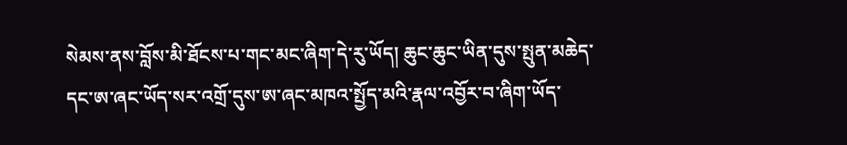སེམས་ནས་བློས་མི་ཐོངས་པ་གང་མང་ཞིག་དེ་རུ་ཡོད། ཆུང་ཆུང་ཡིན་དུས་སྤུན་མཆེད་དང་ཨ་ཞང་ཡོད་སར་འགྲོ་དུས་ཨ་ཞང་མཁའ་སྤྱོད་མའི་རྣལ་འབྱོར་བ་ཞིག་ཡོད་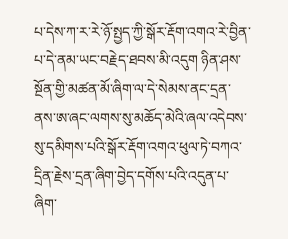པ་དེས་ཀ་ར་རེ་ཉོ་སྤྱད་ཀྱི་སྒོར་རྡོག་འགའ་རེ་བྱིན་པ་དེ་ནམ་ཡང་བརྗེད་ཐབས་མི་འདུག ཉིན་ཤས་སྔོན་གྱི་མཚན་མོ་ཞིག་ལ་དེ་སེམས་ནང་དྲན་ནས་ཨ་ཞང་ལགས་སུ་མཆོད་མེའི་ཞལ་འདེབས་སུ་དམིགས་པའི་སྒོར་རྡོག་འགའ་ཕུལ་ཏེ་བཀའ་དྲིན་རྗེས་དྲན་ཞིག་བྱེད་དགོས་པའི་འདུན་པ་ཞིག་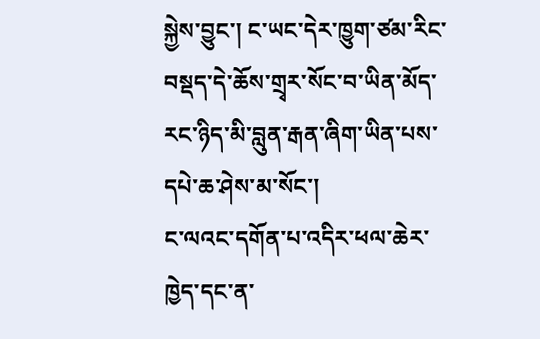སྐྱེས་བྱུང་། ང་ཡང་དེར་ཁྱུག་ཙམ་རིང་བསྡད་དེ་ཆོས་གྲྭར་སོང་བ་ཡིན་མོད་རང་ཉིད་མི་བླུན་རྒན་ཞིག་ཡིན་པས་དཔེ་ཆ་ཤེས་མ་སོང་།
ང་ལའང་དགོན་པ་འདིར་ཕལ་ཆེར་ཁྱེད་དང་ན་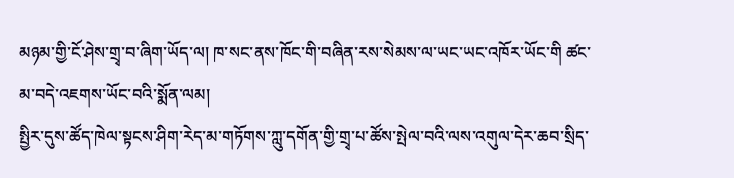མཉམ་གྱི་ངོ་ཤེས་གྲྭ་བ་ཞིག་ཡོད་ལ། ཁ་སང་ནས་ཁོང་གི་བཞིན་རས་སེམས་ལ་ཡང་ཡང་འཁོར་ཡོང་གི ཚང་མ་བདེ་འཇགས་ཡོང་བའི་སྨོན་ལམ།
སྤྱིར་དུས་ཚོད་ཁེལ་སྟངས་ཤིག་རེད་མ་གཏོགས་ཀླུ་དགོན་གྱི་གྲྭ་པ་ཚོས་སྤེལ་བའི་ལས་འགུལ་དེར་ཆབ་སྲིད་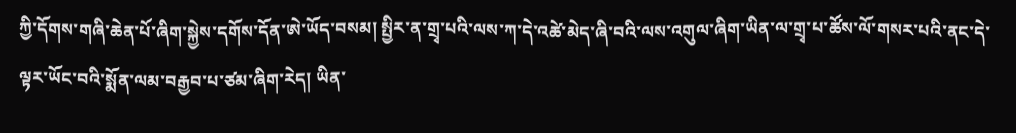ཀྱི་དོགས་གཞི་ཆེན་པོ་ཞིག་སྐྱེས་དགོས་དོན་ཨེ་ཡོད་བསམ། སྤྱིར་ན་གྲྭ་པའི་ལས་ཀ་དེ་འཚེ་མེད་ཞི་བའི་ལས་འགུལ་ཞིག་ཡིན་ལ་གྲྭ་པ་ཚོས་ལོ་གསར་པའི་ནང་དེ་ལྟར་ཡོང་བའི་སྨོན་ལམ་བརྒྱབ་པ་ཙམ་ཞིག་རེད། ཡིན་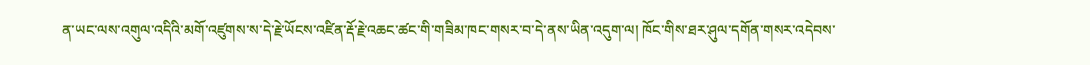ན་ཡང་ལས་འགུལ་འདིའི་མགོ་འཛུགས་ས་དེ་རྗེ་ཡོངས་འཛིན་རྡོ་རྗེ་འཆང་ཚང་གི་གཟིམ་ཁང་གསར་བ་དེ་ནས་ཡིན་འདུག་ལ། ཁོང་གིས་ཐར་ཤུལ་དགོན་གསར་འདེབས་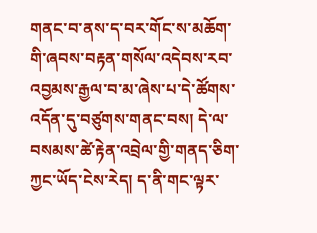གནང་བ་ནས་ད་བར་གོང་ས་མཆོག་གི་ཞབས་བརྟན་གསོལ་འདེབས་རབ་འབྱམས་རྒྱལ་བ་མ་ཞེས་པ་དེ་ཚོགས་འདོན་དུ་བཙུགས་གནང་བས། དེ་ལ་བསམས་ཚེ་རྟེན་འབྲེལ་གྱི་གནད་ཅིག་ཀྱང་ཡོད་ངེས་རེད། ད་ནི་གང་ལྟར་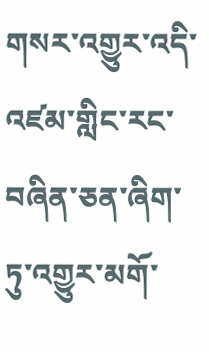གསར་འགྱུར་འདི་འཛམ་གླིང་རང་བཞིན་ཅན་ཞིག་ཏུ་འགྱུར་མགོ་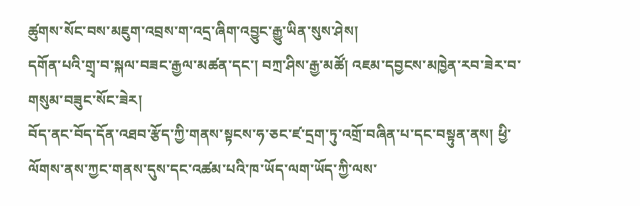ཚུགས་སོང་བས་མཇུག་འབྲས་ག་འདྲ་ཞིག་འབྱུང་རྒྱུ་ཡིན་སུས་ཤེས།
དགོན་པའི་གྲྭ་བ་སྐལ་བཟང་རྒྱལ་མཚན་དང་། བཀྲ་ཤིས་རྒྱ་མཚོ། འཇམ་དབྱངས་མཁྱེན་རབ་ཟེར་བ་གསུམ་བཟུང་སོང་ཟེར།
བོད་ནང་བོད་དོན་འཐབ་རྩོད་ཀྱི་གནས་སྟངས་ཧ་ཅང་ཛ་དྲག་ཏུ་འགྲོ་བཞིན་པ་དང་བསྟུན་ནས། ཕྱི་ལོགས་ནས་ཀྱང་གནས་དུས་དང་འཚམ་པའི་ཁ་ཡོད་ལག་ཡོད་ཀྱི་ལས་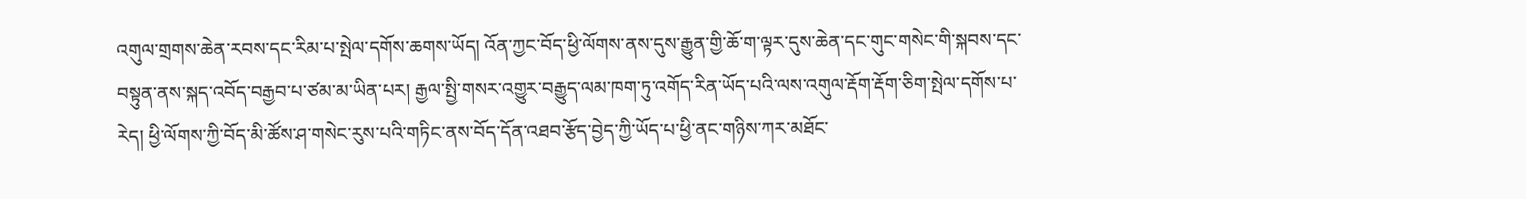འགུལ་གྲགས་ཆེན་རབས་དང་རིམ་པ་སྤེལ་དགོས་ཆགས་ཡོད། འོན་ཀྱང་བོད་ཕྱི་ལོགས་ནས་དུས་རྒྱུན་གྱི་ཆོ་ག་ལྟར་དུས་ཆེན་དང་གུང་གསེང་གི་སྐབས་དང་བསྟུན་ནས་སྐད་འབོད་བརྒྱབ་པ་ཙམ་མ་ཡིན་པར། རྒྱལ་སྤྱི་གསར་འགྱུར་བརྒྱུད་ལམ་ཁག་ཏུ་འགོད་རིན་ཡོད་པའི་ལས་འགུལ་རྡོག་རྡོག་ཅིག་སྤེལ་དགོས་པ་རེད། ཕྱི་ལོགས་ཀྱི་བོད་མི་ཚོས་ཤ་གསེང་རུས་པའི་གཏིང་ནས་བོད་དོན་འཐབ་རྩོད་བྱེད་ཀྱི་ཡོད་པ་ཕྱི་ནང་གཉིས་ཀར་མཐོང་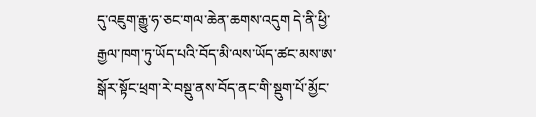དུ་འཇུག་རྒྱུ་ཧ་ཅང་གལ་ཆེན་ཆགས་འདུག དེ་ནི་ཕྱི་རྒྱལ་ཁག་ཏུ་ཡོད་པའི་བོད་མི་ལས་ཡོད་ཚང་མས་ཨ་སྒོར་སྟོང་ཕྲག་རེ་བསྡུ་ནས་བོད་ནང་གི་སྡུག་པོ་མྱོང་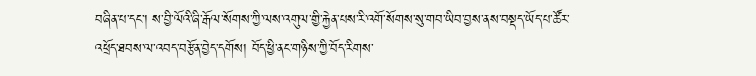བཞིན་པ་དང་། ས་བྱི་ལོའི་ཞི་རྒོལ་སོགས་ཀྱི་ལས་འགུལ་གྱི་རྐྱེན་པས་རི་འགོ་སོགས་སུ་གབ་ཡིབ་བྱས་ནས་བསྡད་ཡོད་པ་ཚོར་འཕྲོད་ཐབས་ལ་འབད་བརྩོན་བྱེད་དགོས། བོད་ཕྱི་ནང་གཉིས་ཀྱི་བོད་རིགས་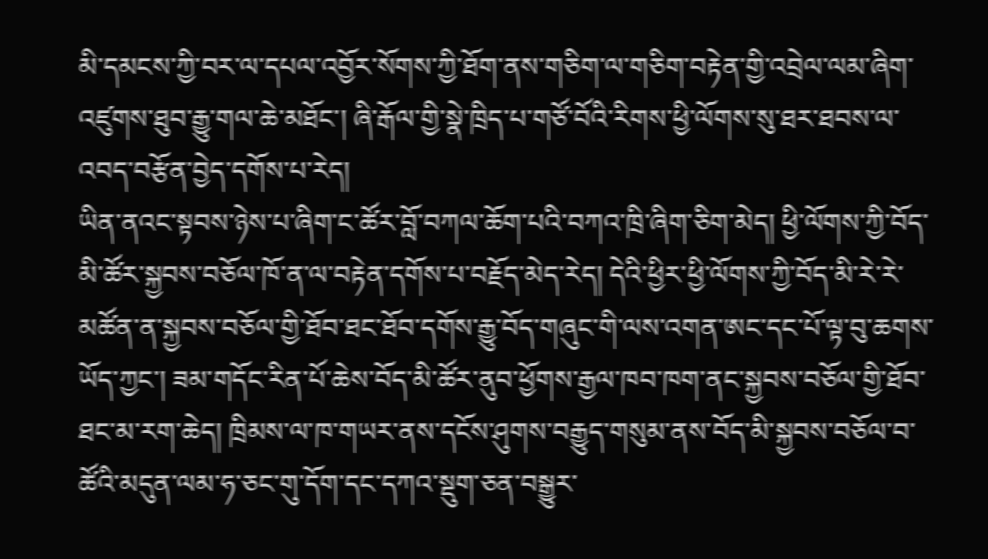མི་དམངས་ཀྱི་བར་ལ་དཔལ་འབྱོར་སོགས་ཀྱི་ཐོག་ནས་གཅིག་ལ་གཅིག་བརྟེན་གྱི་འབྲེལ་ལམ་ཞིག་འཛུགས་ཐུབ་རྒྱུ་གལ་ཆེ་མཐོང་། ཞི་རྒོལ་གྱི་སྣེ་ཁྲིད་པ་གཙོ་བོའི་རིགས་ཕྱི་ལོགས་སུ་ཐར་ཐབས་ལ་འབད་བརྩོན་བྱེད་དགོས་པ་རེད།
ཡིན་ནའང་སྟབས་ཉེས་པ་ཞིག་ང་ཚོར་བློ་བཀལ་ཆོག་པའི་བཀའ་ཁྲི་ཞིག་ཅིག་མེད། ཕྱི་ལོགས་ཀྱི་བོད་མི་ཚོར་སྐྱབས་བཅོལ་ཁོ་ན་ལ་བརྟེན་དགོས་པ་བརྗོད་མེད་རེད། དེའི་ཕྱིར་ཕྱི་ལོགས་ཀྱི་བོད་མི་རེ་རེ་མཚོན་ན་སྐྱབས་བཅོལ་གྱི་ཐོབ་ཐང་ཐོབ་དགོས་རྒྱུ་བོད་གཞུང་གི་ལས་འགན་ཨང་དང་པོ་ལྟ་བུ་ཆགས་ཡོད་ཀྱང་། ཟམ་གདོང་རིན་པོ་ཆེས་བོད་མི་ཚོར་ནུབ་ཕྱོགས་རྒྱལ་ཁབ་ཁག་ནང་སྐྱབས་བཅོལ་གྱི་ཐོབ་ཐང་མ་རག་ཆེད། ཁྲིམས་ལ་ཁ་གཡར་ནས་དངོས་ཤུགས་བརྒྱུད་གསུམ་ནས་བོད་མི་སྐྱབས་བཅོལ་བ་ཚོའི་མདུན་ལམ་ཧ་ཅང་གུ་དོག་དང་དཀའ་སྡུག་ཅན་བསྒྱུར་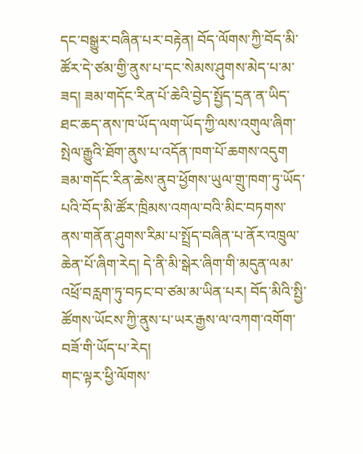དང་བསྒྱུར་བཞིན་པར་བརྟེན། བོད་ལོགས་ཀྱི་བོད་མི་ཚོར་དེ་ཙམ་གྱི་ནུས་པ་དང་སེམས་ཤུགས་མེད་པ་མ་ཟད། ཟམ་གདོང་རིན་པོ་ཆེའི་བྱེད་སྤྱོད་དྲན་ན་ཡིད་ཐང་ཆད་ནས་ཁ་ཡོད་ལག་ཡོད་ཀྱི་ལས་འགུལ་ཞིག་སྤེལ་རྒྱུའི་ཐོག་ནུས་པ་འདོན་ཁག་པོ་ཆགས་འདུག
ཟམ་གདོང་རིན་ཆེས་ནུབ་ཕྱོགས་ཡུལ་གྲུ་ཁག་ཏུ་ཡོད་པའི་བོད་མི་ཚོར་ཁྲིམས་འགལ་བའི་མིང་བཏགས་ནས་གནོན་ཤུགས་རིམ་པ་སྤྲོད་བཞིན་པ་ནོར་འཁྲུལ་ཆེན་པོ་ཞིག་རེད། དེ་ནི་མི་སྒེར་ཞིག་གི་མདུན་ལམ་འཕྲོ་བརླག་ཏུ་བཏང་བ་ཙམ་མ་ཡིན་པར། བོད་མིའི་སྤྱི་ཚོགས་ཡོངས་ཀྱི་ནུས་པ་ཡར་རྒྱས་ལ་འཀག་འགོག་བཟོ་གི་ཡོད་པ་རེད།
གང་ལྟར་ཕྱི་ལོགས་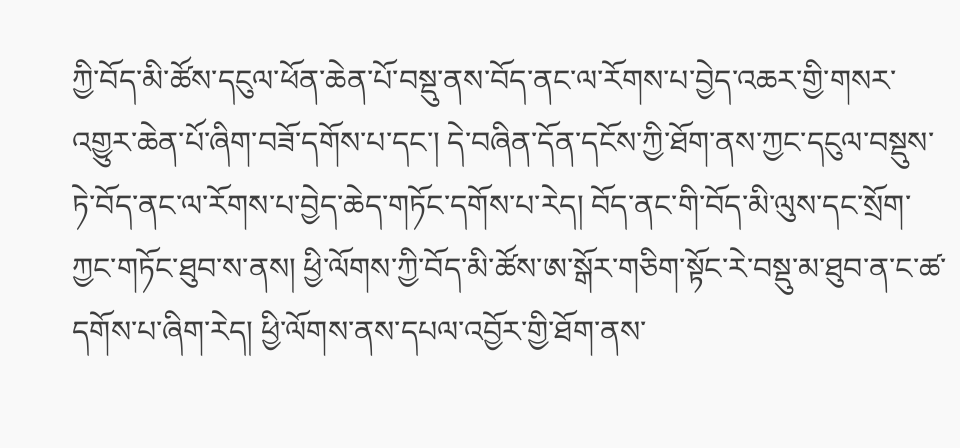ཀྱི་བོད་མི་ཚོས་དངུལ་ཕོན་ཆེན་པོ་བསྡུ་ནས་བོད་ནང་ལ་རོགས་པ་བྱེད་འཆར་གྱི་གསར་འགྱུར་ཆེན་པོ་ཞིག་བཟོ་དགོས་པ་དང་། དེ་བཞིན་དོན་དངོས་ཀྱི་ཐོག་ནས་ཀྱང་དངུལ་བསྡུས་ཏེ་བོད་ནང་ལ་རོགས་པ་བྱེད་ཆེད་གཏོང་དགོས་པ་རེད། བོད་ནང་གི་བོད་མི་ལུས་དང་སྲོག་ཀྱང་གཏོང་ཐུབ་ས་ནས། ཕྱི་ལོགས་ཀྱི་བོད་མི་ཚོས་ཨ་སྒོར་གཅིག་སྟོང་རེ་བསྡུ་མ་ཐུབ་ན་ང་ཚ་དགོས་པ་ཞིག་རེད། ཕྱི་ལོགས་ནས་དཔལ་འབྱོར་གྱི་ཐོག་ནས་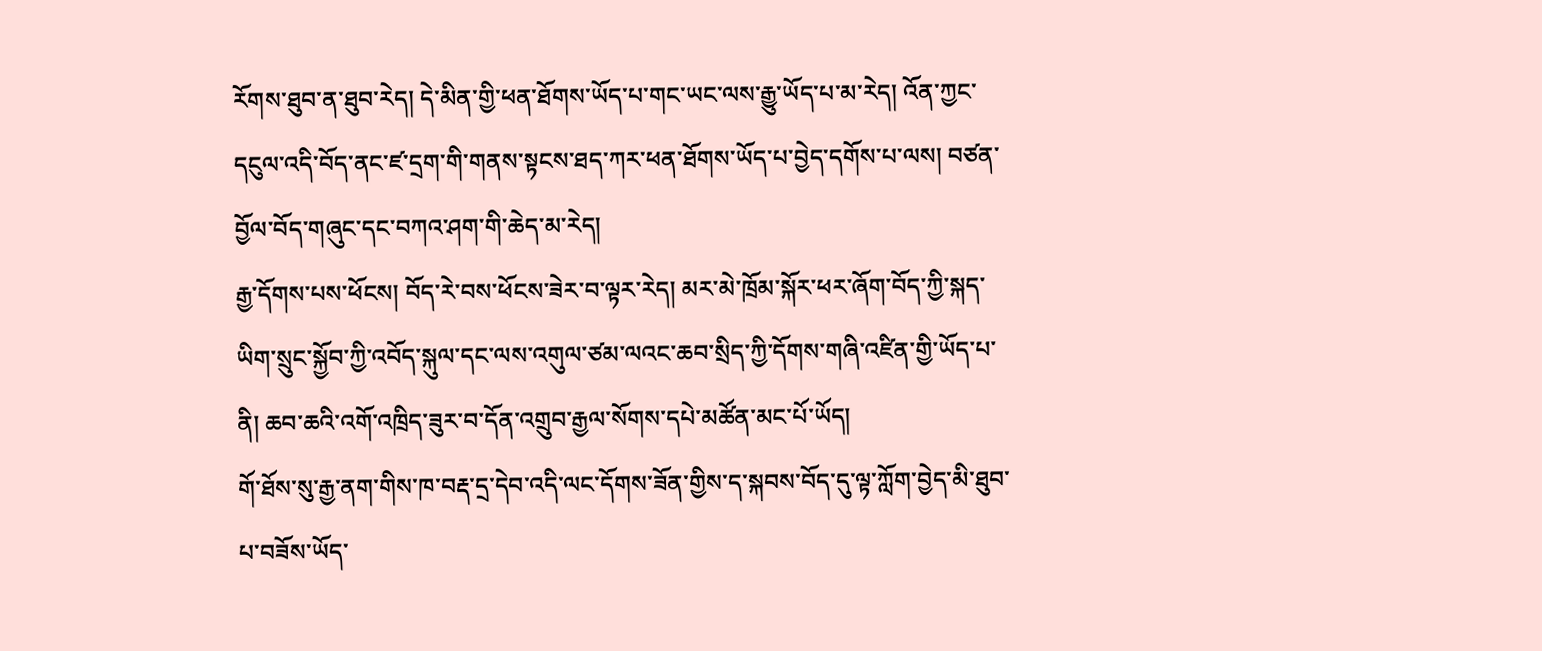རོགས་ཐུབ་ན་ཐུབ་རེད། དེ་མིན་གྱི་ཕན་ཐོགས་ཡོད་པ་གང་ཡང་ལས་རྒྱུ་ཡོད་པ་མ་རེད། འོན་ཀྱང་དངུལ་འདི་བོད་ནང་ཛ་དྲག་གི་གནས་སྟངས་ཐད་ཀར་ཕན་ཐོགས་ཡོད་པ་བྱེད་དགོས་པ་ལས། བཙན་བྱོལ་བོད་གཞུང་དང་བཀའ་ཤག་གི་ཆེད་མ་རེད།
རྒྱ་དོགས་པས་ཕོངས། བོད་རེ་བས་ཕོངས་ཟེར་བ་ལྟར་རེད། མར་མེ་ཁྲོམ་སྐོར་ཕར་ཞོག་བོད་ཀྱི་སྐད་ཡིག་སྲུང་སྐྱོབ་ཀྱི་འབོད་སྐུལ་དང་ལས་འགུལ་ཙམ་ལའང་ཆབ་སྲིད་ཀྱི་དོགས་གཞི་འཛིན་གྱི་ཡོད་པ་ནི། ཆབ་ཆའི་འགོ་འཁྲིད་ཟུར་བ་དོན་འགྲུབ་རྒྱལ་སོགས་དཔེ་མཚོན་མང་པོ་ཡོད།
གོ་ཐོས་སུ་རྒྱ་ནག་གིས་ཁ་བརྡ་དྲ་དེབ་འདི་ལང་དོགས་ཟོན་གྱིས་ད་སྐབས་བོད་དུ་ལྟ་ཀློག་བྱེད་མི་ཐུབ་པ་བཟོས་ཡོད་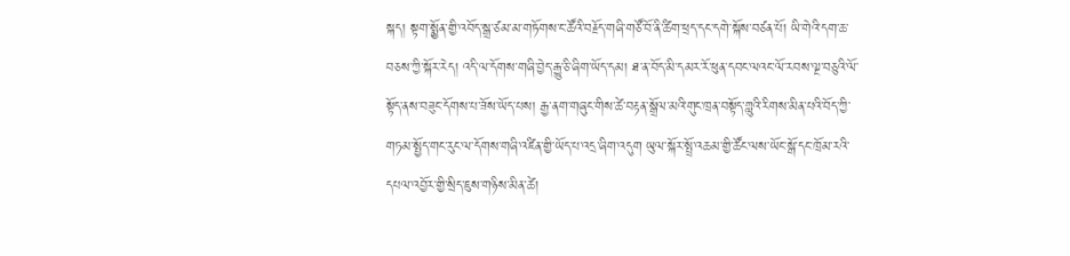སྐད། སྟག་སྨྱོན་གྱི་འབོད་སྒྲ་ཙམ་མ་གཏོགས་ང་ཚོའི་བརྗོད་གཞི་གཙོ་བོ་ནི་ཚིག་ཕྲད་དང་དགེ་སྐོས་བཙན་པོ། ཡི་གེའི་དག་ཆ་བཅས་ཀྱི་སྐོར་རེད། འདི་ལ་དོགས་གཞི་བྱེད་རྒྱུ་ཅི་ཞིག་ཡོད་དམ། ཐ་ན་བོད་མི་དམར་རོ་ཕུན་དབང་ལའང་ལོ་རབས་ལྔ་བཅུའི་ལོ་སྟོད་ནས་བཟུང་དོགས་པ་ཟོས་ཡོད་པས། རྒྱ་ནག་གཞུང་གིས་ཚེ་བརྟན་སྒྲོལ་མའི་གུང་ཁྲན་བསྟོད་གླུའི་རིགས་མིན་པའི་བོད་ཀྱི་གཏམ་སྤྱོད་གང་རུང་ལ་དོགས་གཞི་འཛིན་གྱི་ཡོད་པ་འདྲ་ཞིག་འདུག ཡུལ་སྐོར་སྤྲོ་འཆམ་གྱི་ཚོང་ལས་ཡོང་སྒོ་དང་ཁྲོམ་རའི་དཔལ་འབྱོར་གྱི་སྲིད་ཇུས་གཉིས་མིན་ཚེ།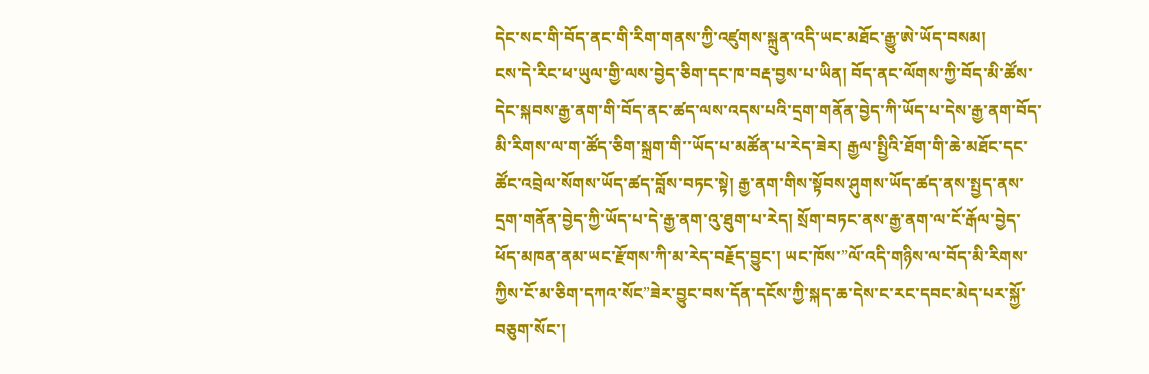དེང་སང་གི་བོད་ནང་གི་རིག་གནས་ཀྱི་འཛུགས་སྐྲུན་འདི་ཡང་མཐོང་རྒྱུ་ཨེ་ཡོད་བསམ།
ངས་དེ་རིང་ཕ་ཡུལ་གྱི་ལས་བྱེད་ཅིག་དང་ཁ་བརྡ་བྱས་པ་ཡིན། བོད་ནང་ལོགས་ཀྱི་བོད་མི་ཚོས་དེང་སྐབས་རྒྱ་ནག་གི་བོད་ནང་ཚད་ལས་འདས་པའི་དྲག་གནོན་བྱེད་ཀི་ཡོད་པ་དེས་རྒྱ་ནག་བོད་མི་རིགས་ལ་ག་ཚོད་ཅིག་སྐྲག་གི་་ཡོད་པ་མཚོན་པ་རེད་ཟེར། རྒྱལ་སྤྱིའི་ཐོག་གི་ཆེ་མཐོང་དང་ཚོང་འབྲེལ་སོགས་ཡོད་ཚད་བློས་བཏང་སྟེ། རྒྱ་ནག་གིས་སྟོབས་ཤུགས་ཡོད་ཚད་ནས་སྤྱད་ནས་དྲག་གནོན་བྱེད་ཀྱི་ཡོད་པ་དེ་རྒྱ་ནག་འུ་ཐུག་པ་རེད། སྲོག་བཏང་ནས་རྒྱ་ནག་ལ་ངོ་རྒོལ་བྱེད་ཕོད་མཁན་ནམ་ཡང་རྫོགས་ཀི་མ་རེད་བརྗོད་བྱུང་། ཡང་ཁོས་”ལོ་འདི་གཉིས་ལ་བོད་མི་རིགས་ཀྱིས་ངོ་མ་ཅིག་དཀའ་སོང”ཟེར་བྱུང་བས་དོན་དངོས་ཀྱི་སྐད་ཆ་དེས་ང་རང་དབང་མེད་པར་སྐྱོ་བཅུག་སོང་།